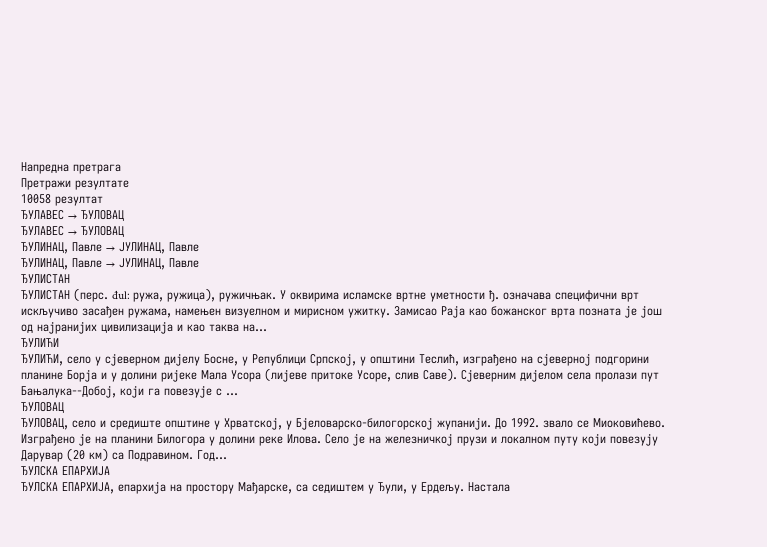Напредна претрага
Претражи резултате
10058 резултат
ЂУЛАВЕС → ЂУЛОВАЦ
ЂУЛАВЕС → ЂУЛОВАЦ
ЂУЛИНАЦ, Павле → ЈУЛИНАЦ, Павле
ЂУЛИНАЦ, Павле → ЈУЛИНАЦ, Павле
ЂУЛИСТАН
ЂУЛИСТАН (перс. đul: ружа, ружица), ружичњак. У оквирима исламске вртне уметности ђ. означава специфични врт искључиво засађен ружама, намењен визуелном и мирисном ужитку. Замисао Раја као божанског врта позната је још од најранијих цивилизација и као таква на...
ЂУЛИЋИ
ЂУЛИЋИ, село у сјеверном дијелу Босне, у Републици Српској, у општини Теслић, изграђено на сјеверној подгорини планине Борја и у долини ријеке Мала Усора (лијеве притоке Усоре, слив Саве). Сјеверним дијелом села пролази пут Бањалука--Добој, који га повезује с ...
ЂУЛОВАЦ
ЂУЛОВАЦ, село и средиште општине у Хрватској, у Бјеловарско-билогорској жупанији. До 1992. звало се Миоковићево. Изграђено је на планини Билогора у долини реке Илова. Село је на железничкој прузи и локалном путу који повезују Дарувар (20 км) са Подравином. Год...
ЂУЛСКА ЕПАРХИЈА
ЂУЛСКА ЕПАРХИЈА, епархија на простору Мађарске, са седиштем у Ђули, у Ердељу. Настала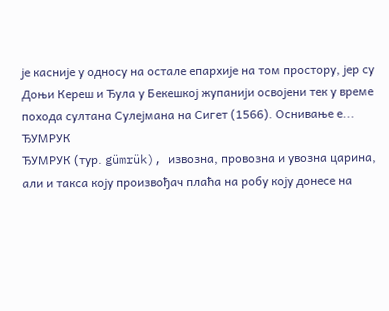је касније у односу на остале епархије на том простору, јер су Доњи Кереш и Ђула у Бекешкој жупанији освојени тек у време похода султана Сулејмана на Сигет (1566). Оснивање е...
ЂУМРУК
ЂУМРУК (тур. gümrük), извозна, провозна и увозна царина, али и такса коју произвођач плаћа на робу коју донесе на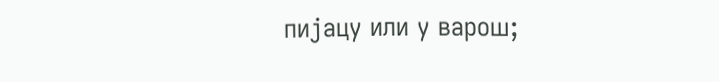пијацу или у варош;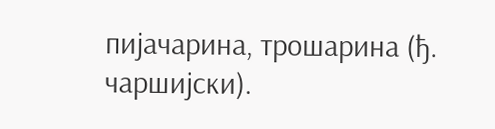пијачарина, трошарина (ђ. чаршијски).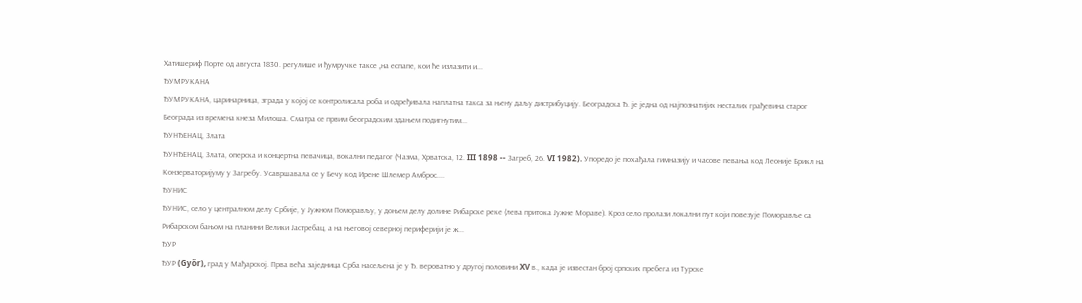Хатишериф Порте од августа 1830. регулише и ђумручке таксе „на еспапе, кои ће излазити и...
ЂУМРУКАНА
ЂУМРУКАНА, царинарница, зграда у коjој се контролисала роба и одређивала наплатна такса за њену даљу дистрибуцију. Београдска Ђ. је једна од најпознатијих несталих грађевина старог Београда из времена кнеза Милоша. Сматра се првим београдским здањем подигнутим...
ЂУНЂЕНАЦ, Злата
ЂУНЂЕНАЦ, Злата, оперска и концертна певачица, вокални педагог (Чазма, Хрватска, 12. III 1898 -- Загреб, 26. VI 1982). Упоредо је похађала гимназију и часове певања код Леоније Брикл на Конзерваторијуму у Загребу. Усавршавала се у Бечу код Ирене Шлемер Амброс....
ЂУНИС
ЂУНИС, село у централном делу Србије, у Јужном Поморављу, у доњем делу долине Рибарске реке (лева притока Јужне Мораве). Кроз село пролази локални пут који повезује Поморавље са Рибарском бањом на планини Велики Јастребац, а на његовој северној периферији је ж...
ЂУР
ЂУР (Győr), град у Мађарској. Прва већа заједница Срба насељена је у Ђ. вероватно у другој половини XV в., када је известан број српских пребега из Турске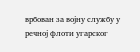врбован за војну службу у речној флоти угарског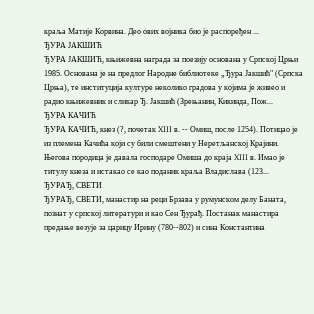краља Матије Корвина. Део ових војника био је распоређен ...
ЂУРА ЈАКШИЋ
ЂУРА ЈАКШИЋ, књижевна награда за поезију основана у Српској Црњи 1985. Основана је на предлог Народне библиотеке „Ђура Јакшић" (Српска Црња), те институција културе неколико градова у којима је живео и радио књижевник и сликар Ђ. Јакшић (Зрењанин, Кикинда, Пож...
ЂУРА КАЧИЋ
ЂУРА КАЧИЋ, кнез (?, почетак XIII в. -- Омиш, после 1254). Потицао је из племена Качића који су били смештени у Неретљанској Крајини. Његова породица је давала господаре Омиша до краја XIII в. Имао је титулу кнеза и истакао се као поданик краља Владислава (123...
ЂУРАЂ, СВЕТИ
ЂУРАЂ, СВЕТИ, манастир на реци Брзава у румунском делу Баната, познат у српској литератури и као Сен Ђурађ. Постанак манастира предање везује за царицу Ирину (780--802) и сина Константина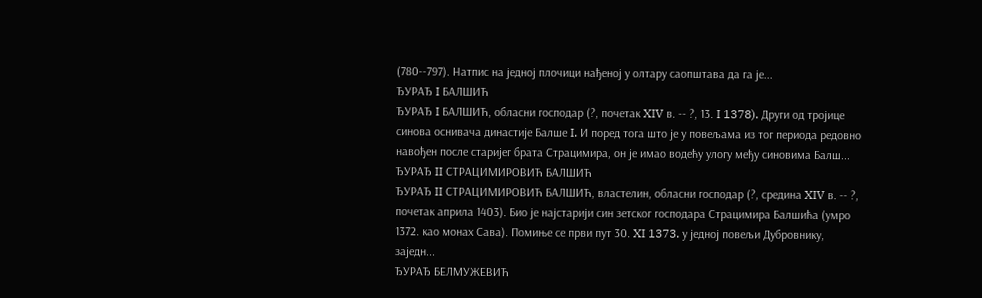(780--797). Натпис на једној плочици нађеној у олтару саопштава да га је...
ЂУРАЂ I БАЛШИЋ
ЂУРАЂ I БАЛШИЋ, обласни господар (?, почетак XIV в. -- ?, 13. I 1378). Други од тројице синова оснивача династије Балше I. И поред тога што је у повељама из тог периода редовно навођен после старијег брата Страцимира, он је имао водећу улогу међу синовима Балш...
ЂУРАЂ II СТРАЦИМИРОВИЋ БАЛШИЋ
ЂУРАЂ II СТРАЦИМИРОВИЋ БАЛШИЋ, властелин, обласни господар (?, средина XIV в. -- ?, почетак априла 1403). Био је најстарији син зетског господара Страцимира Балшића (умро 1372. као монах Сава). Помиње се први пут 30. XI 1373. у једној повељи Дубровнику, заједн...
ЂУРАЂ БЕЛМУЖЕВИЋ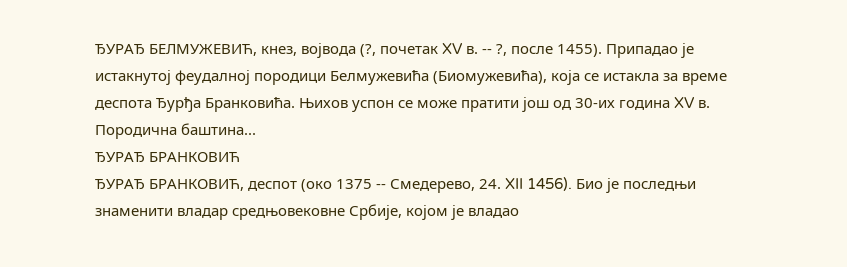ЂУРАЂ БЕЛМУЖЕВИЋ, кнез, војвода (?, почетак XV в. -- ?, после 1455). Припадао је истакнутој феудалној породици Белмужевића (Биомужевића), која се истакла за време деспота Ђурђа Бранковића. Њихов успон се може пратити још од 30-их година XV в. Породична баштина...
ЂУРАЂ БРАНКОВИЋ
ЂУРАЂ БРАНКОВИЋ, деспот (око 1375 -- Смедерево, 24. XII 1456). Био је последњи знаменити владар средњовековне Србије, којом је владао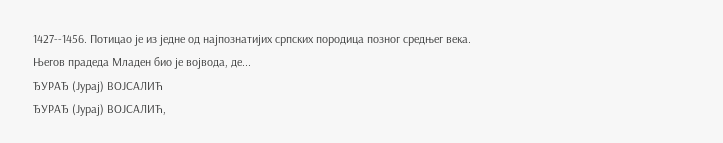1427--1456. Потицао је из једне од најпознатијих српских породица позног средњег века. Његов прадеда Младен био је војвода, де...
ЂУРАЂ (Јурај) ВОЈСАЛИЋ
ЂУРАЂ (Јурај) ВОЈСАЛИЋ,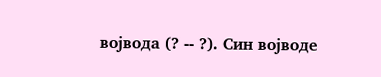војвода (? -- ?). Син војводе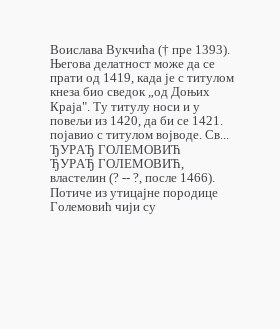Воислава Вукчића († пре 1393). Његова делатност може да се прати од 1419, када је с титулом кнеза био сведок „од Доњих Краја". Ту титулу носи и у повељи из 1420, да би се 1421. појавио с титулом војводе. Св...
ЂУРАЂ ГОЛЕМОВИЋ
ЂУРАЂ ГОЛЕМОВИЋ, властелин (? -- ?, после 1466). Потиче из утицајне породице Големовић чији су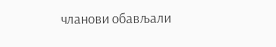чланови обављали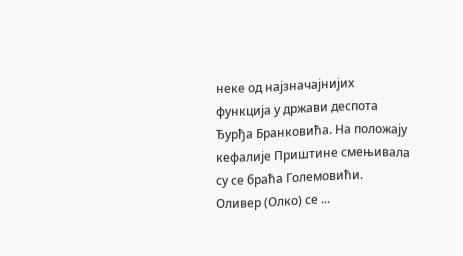неке од најзначајнијих функција у држави деспота Ђурђа Бранковића. На положају кефалије Приштине смењивала су се браћа Големовићи. Оливер (Олко) се ...